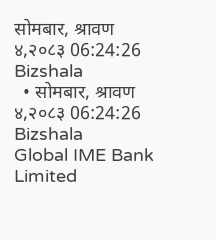सोमबार, श्रावण ४,२०८३ 06:24:26
Bizshala
  • सोमबार, श्रावण ४,२०८३ 06:24:26
Bizshala
Global IME Bank Limited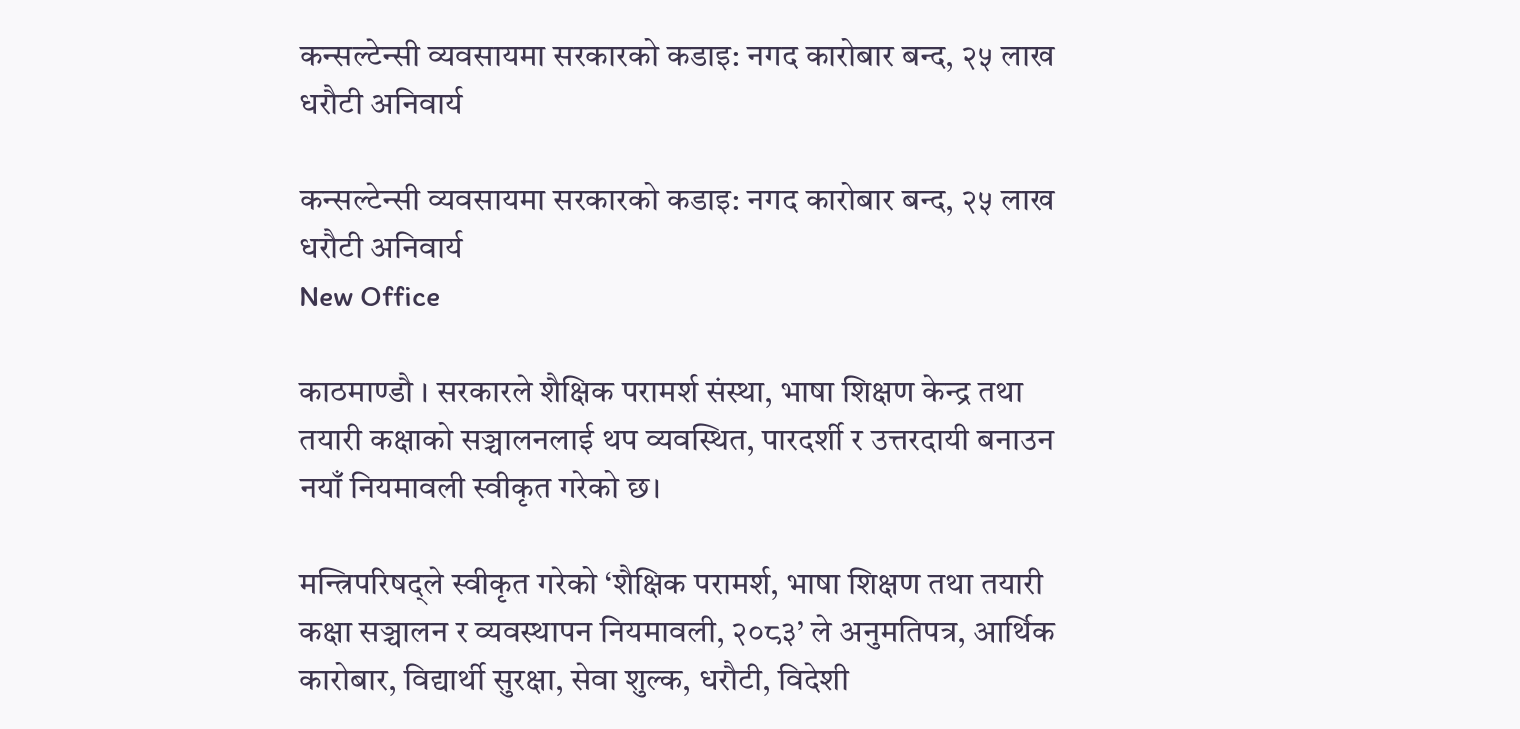कन्सल्टेन्सी व्यवसायमा सरकारको कडाइ: नगद कारोबार बन्द, २५ लाख धरौटी अनिवार्य

कन्सल्टेन्सी व्यवसायमा सरकारको कडाइ: नगद कारोबार बन्द, २५ लाख धरौटी अनिवार्य
New Office

काठमाण्डौ । सरकारले शैक्षिक परामर्श संस्था, भाषा शिक्षण केन्द्र तथा तयारी कक्षाको सञ्चालनलाई थप व्यवस्थित, पारदर्शी र उत्तरदायी बनाउन नयाँ नियमावली स्वीकृत गरेको छ।

मन्त्रिपरिषद्ले स्वीकृत गरेको ‘शैक्षिक परामर्श, भाषा शिक्षण तथा तयारी कक्षा सञ्चालन र व्यवस्थापन नियमावली, २०८३’ ले अनुमतिपत्र, आर्थिक कारोबार, विद्यार्थी सुरक्षा, सेवा शुल्क, धरौटी, विदेशी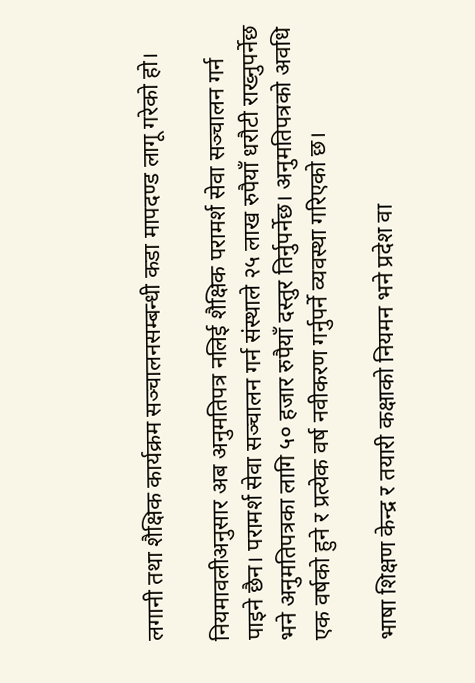लगानी तथा शैक्षिक कार्यक्रम सञ्चालनसम्बन्धी कडा मापदण्ड लागू गरेको हो।

नियमावलीअनुसार अब अनुमतिपत्र नलिई शैक्षिक परामर्श सेवा सञ्चालन गर्न पाइने छैन। परामर्श सेवा सञ्चालन गर्न संस्थाले २५ लाख रुपैयाँ धरौटी राख्नुपर्नेछ भने अनुमतिपत्रका लागि ५० हजार रुपैयाँ दस्तुर तिर्नुपर्नेछ। अनुमतिपत्रको अवधि एक वर्षको हुने र प्रत्येक वर्ष नवीकरण गर्नुपर्ने व्यवस्था गरिएको छ।

भाषा शिक्षण केन्द्र र तयारी कक्षाको नियमन भने प्रदेश वा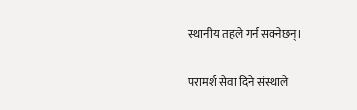स्थानीय तहले गर्न सक्नेछन्।

परामर्श सेवा दिने संस्थाले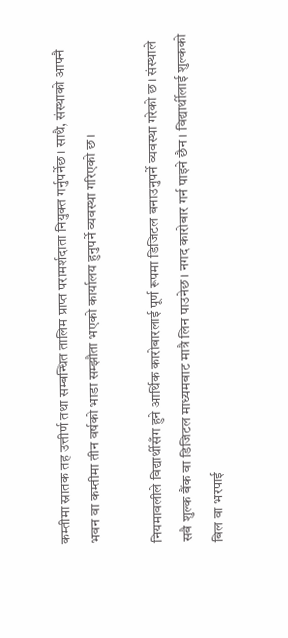कम्तीमा स्नातक तह उत्तीर्ण तथा सम्बन्धित तालिम प्राप्त परामर्शदाता नियुक्त गर्नुपर्नेछ। साथै, संस्थाको आफ्नै भवन वा कम्तीमा तीन वर्षको भाडा सम्झौता भएको कार्यालय हुनुपर्ने व्यवस्था गरिएको छ।

नियमावलीले विद्यार्थीसँग हुने आर्थिक कारोबारलाई पूर्ण रूपमा डिजिटल बनाउनुपर्ने व्यवस्था गरेको छ। संस्थाले सबै शुल्क बैंक वा डिजिटल माध्यमबाट मात्रै लिन पाउनेछ। नगद कारोबार गर्न पाइने छैन। विद्यार्थीलाई शुल्कको बिल वा भरपाई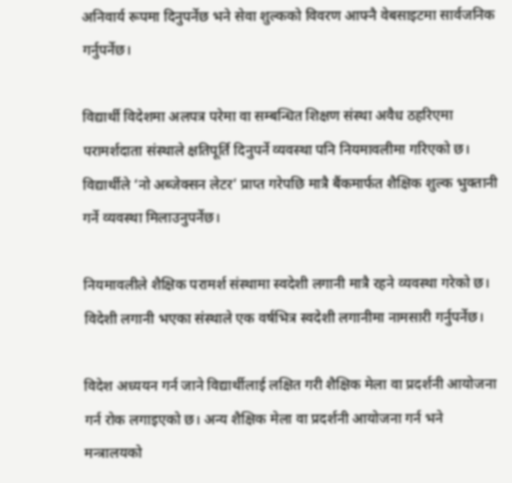अनिवार्य रूपमा दिनुपर्नेछ भने सेवा शुल्कको विवरण आफ्नै वेबसाइटमा सार्वजनिक गर्नुपर्नेछ।

विद्यार्थी विदेशमा अलपत्र परेमा वा सम्बन्धित शिक्षण संस्था अवैध ठहरिएमा परामर्शदाता संस्थाले क्षतिपूर्ति दिनुपर्ने व्यवस्था पनि नियमावलीमा गरिएको छ। विद्यार्थीले ‘नो अब्जेक्सन लेटर’ प्राप्त गरेपछि मात्रै बैंकमार्फत शैक्षिक शुल्क भुक्तानी गर्ने व्यवस्था मिलाउनुपर्नेछ।

नियमावलीले शैक्षिक परामर्श संस्थामा स्वदेशी लगानी मात्रै रहने व्यवस्था गरेको छ। विदेशी लगानी भएका संस्थाले एक वर्षभित्र स्वदेशी लगानीमा नामसारी गर्नुपर्नेछ।

विदेश अध्ययन गर्न जाने विद्यार्थीलाई लक्षित गरी शैक्षिक मेला वा प्रदर्शनी आयोजना गर्न रोक लगाइएको छ। अन्य शैक्षिक मेला वा प्रदर्शनी आयोजना गर्न भने मन्त्रालयको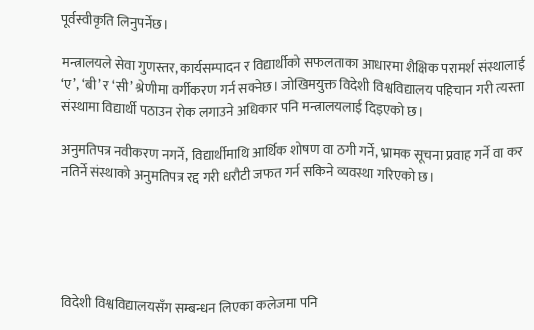पूर्वस्वीकृति लिनुपर्नेछ।

मन्त्रालयले सेवा गुणस्तर, कार्यसम्पादन र विद्यार्थीको सफलताका आधारमा शैक्षिक परामर्श संस्थालाई ‘ए’, ‘बी’ र ‘सी’ श्रेणीमा वर्गीकरण गर्न सक्नेछ। जोखिमयुक्त विदेशी विश्वविद्यालय पहिचान गरी त्यस्ता संस्थामा विद्यार्थी पठाउन रोक लगाउने अधिकार पनि मन्त्रालयलाई दिइएको छ।

अनुमतिपत्र नवीकरण नगर्ने, विद्यार्थीमाथि आर्थिक शोषण वा ठगी गर्ने, भ्रामक सूचना प्रवाह गर्ने वा कर नतिर्ने संस्थाको अनुमतिपत्र रद्द गरी धरौटी जफत गर्न सकिने व्यवस्था गरिएको छ।





विदेशी विश्वविद्यालयसँग सम्बन्धन लिएका कलेजमा पनि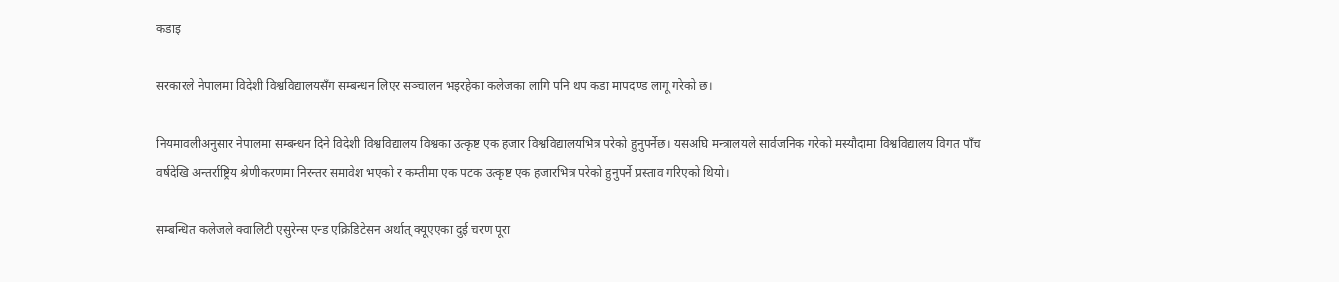कडाइ

सरकारले नेपालमा विदेशी विश्वविद्यालयसँग सम्बन्धन लिएर सञ्चालन भइरहेका कलेजका लागि पनि थप कडा मापदण्ड लागू गरेको छ।

नियमावलीअनुसार नेपालमा सम्बन्धन दिने विदेशी विश्वविद्यालय विश्वका उत्कृष्ट एक हजार विश्वविद्यालयभित्र परेको हुनुपर्नेछ। यसअघि मन्त्रालयले सार्वजनिक गरेको मस्यौदामा विश्वविद्यालय विगत पाँच वर्षदेखि अन्तर्राष्ट्रिय श्रेणीकरणमा निरन्तर समावेश भएको र कम्तीमा एक पटक उत्कृष्ट एक हजारभित्र परेको हुनुपर्ने प्रस्ताव गरिएको थियो।

सम्बन्धित कलेजले क्वालिटी एसुरेन्स एन्ड एक्रिडिटेसन अर्थात् क्यूएएका दुई चरण पूरा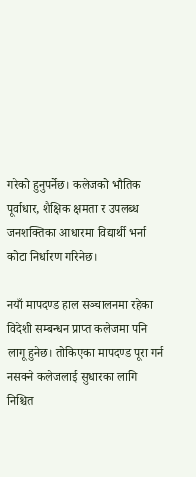गरेको हुनुपर्नेछ। कलेजको भौतिक पूर्वाधार, शैक्षिक क्षमता र उपलब्ध जनशक्तिका आधारमा विद्यार्थी भर्ना कोटा निर्धारण गरिनेछ।

नयाँ मापदण्ड हाल सञ्चालनमा रहेका विदेशी सम्बन्धन प्राप्त कलेजमा पनि लागू हुनेछ। तोकिएका मापदण्ड पूरा गर्न नसक्ने कलेजलाई सुधारका लागि निश्चित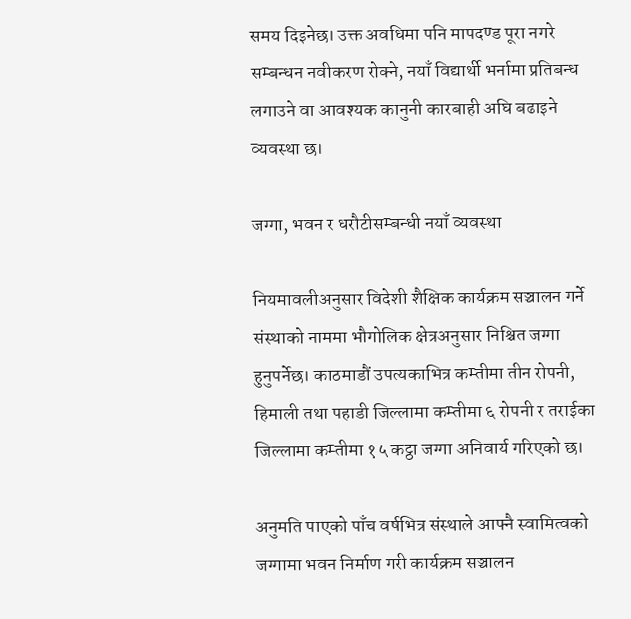समय दिइनेछ। उक्त अवधिमा पनि मापदण्ड पूरा नगरे सम्बन्धन नवीकरण रोक्ने, नयाँ विद्यार्थी भर्नामा प्रतिबन्ध लगाउने वा आवश्यक कानुनी कारबाही अघि बढाइने व्यवस्था छ।

जग्गा, भवन र धरौटीसम्बन्धी नयाँ व्यवस्था

नियमावलीअनुसार विदेशी शैक्षिक कार्यक्रम सञ्चालन गर्ने संस्थाको नाममा भौगोलिक क्षेत्रअनुसार निश्चित जग्गा हुनुपर्नेछ। काठमाडौं उपत्यकाभित्र कम्तीमा तीन रोपनी, हिमाली तथा पहाडी जिल्लामा कम्तीमा ६ रोपनी र तराईका जिल्लामा कम्तीमा १५ कट्ठा जग्गा अनिवार्य गरिएको छ।

अनुमति पाएको पाँच वर्षभित्र संस्थाले आफ्नै स्वामित्वको जग्गामा भवन निर्माण गरी कार्यक्रम सञ्चालन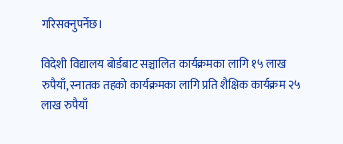गरिसक्नुपर्नेछ।

विदेशी विद्यालय बोर्डबाट सञ्चालित कार्यक्रमका लागि १५ लाख रुपैयाँ, स्नातक तहको कार्यक्रमका लागि प्रति शैक्षिक कार्यक्रम २५ लाख रुपैयाँ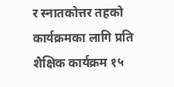र स्नातकोत्तर तहको कार्यक्रमका लागि प्रति शैक्षिक कार्यक्रम १५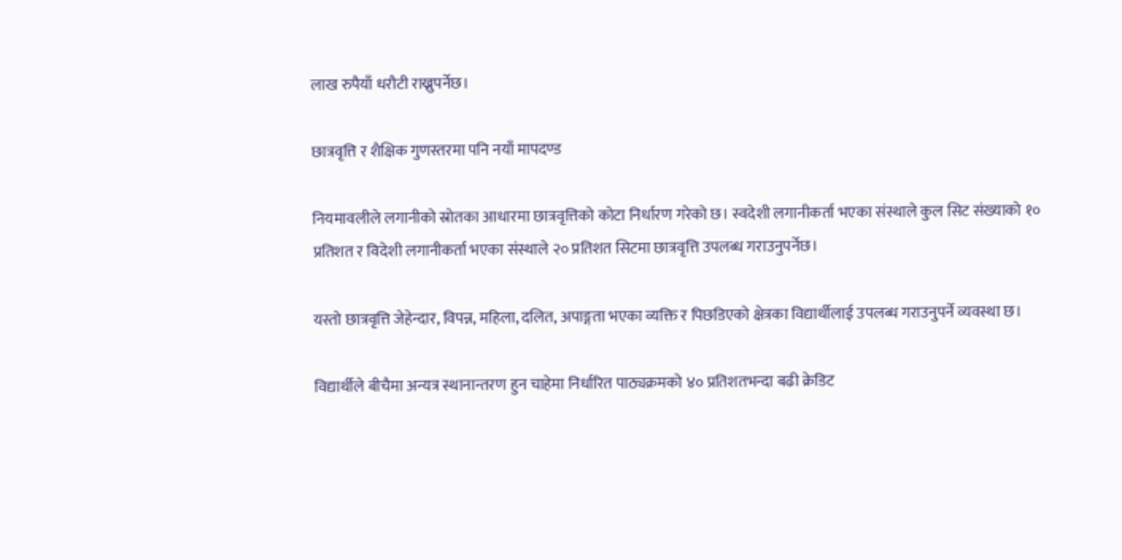लाख रुपैयाँ धरौटी राख्नुपर्नेछ।

छात्रवृत्ति र शैक्षिक गुणस्तरमा पनि नयाँ मापदण्ड

नियमावलीले लगानीको स्रोतका आधारमा छात्रवृत्तिको कोटा निर्धारण गरेको छ। स्वदेशी लगानीकर्ता भएका संस्थाले कुल सिट संख्याको १० प्रतिशत र विदेशी लगानीकर्ता भएका संस्थाले २० प्रतिशत सिटमा छात्रवृत्ति उपलब्ध गराउनुपर्नेछ।

यस्तो छात्रवृत्ति जेहेन्दार, विपन्न, महिला, दलित, अपाङ्गता भएका व्यक्ति र पिछडिएको क्षेत्रका विद्यार्थीलाई उपलब्ध गराउनुपर्ने व्यवस्था छ।

विद्यार्थीले बीचैमा अन्यत्र स्थानान्तरण हुन चाहेमा निर्धारित पाठ्यक्रमको ४० प्रतिशतभन्दा बढी क्रेडिट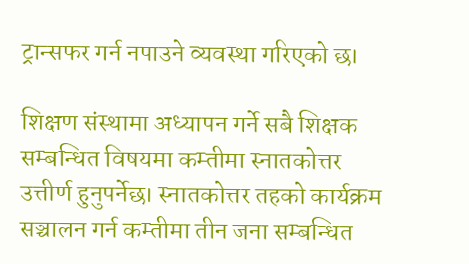ट्रान्सफर गर्न नपाउने व्यवस्था गरिएको छ।

शिक्षण संस्थामा अध्यापन गर्ने सबै शिक्षक सम्बन्धित विषयमा कम्तीमा स्नातकोत्तर उत्तीर्ण हुनुपर्नेछ। स्नातकोत्तर तहको कार्यक्रम सञ्चालन गर्न कम्तीमा तीन जना सम्बन्धित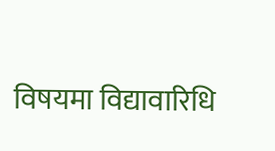विषयमा विद्यावारिधि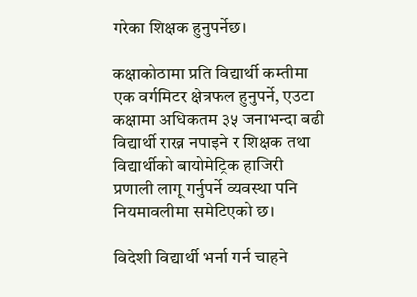गरेका शिक्षक हुनुपर्नेछ।

कक्षाकोठामा प्रति विद्यार्थी कम्तीमा एक वर्गमिटर क्षेत्रफल हुनुपर्ने, एउटा कक्षामा अधिकतम ३५ जनाभन्दा बढी विद्यार्थी राख्न नपाइने र शिक्षक तथा विद्यार्थीको बायोमेट्रिक हाजिरी प्रणाली लागू गर्नुपर्ने व्यवस्था पनि नियमावलीमा समेटिएको छ।

विदेशी विद्यार्थी भर्ना गर्न चाहने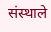संस्थाले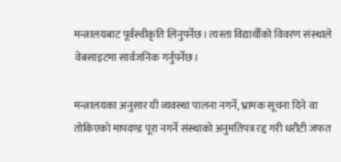मन्त्रालयबाट पूर्वस्वीकृति लिनुपर्नेछ। त्यस्ता विद्यार्थीको विवरण संस्थाले वेबसाइटमा सार्वजनिक गर्नुपर्नेछ।

मन्त्रालयका अनुसार यी व्यवस्था पालना नगर्ने, भ्रामक सूचना दिने वा तोकिएको मापदण्ड पूरा नगर्ने संस्थाको अनुमतिपत्र रद्द गरी धरौटी जफत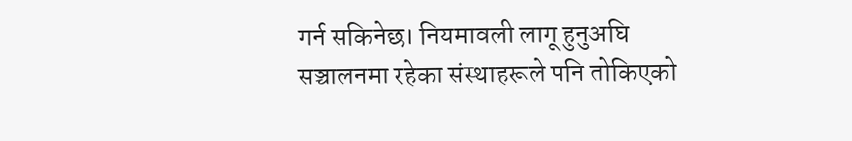गर्न सकिनेछ। नियमावली लागू हुनुअघि सञ्चालनमा रहेका संस्थाहरूले पनि तोकिएको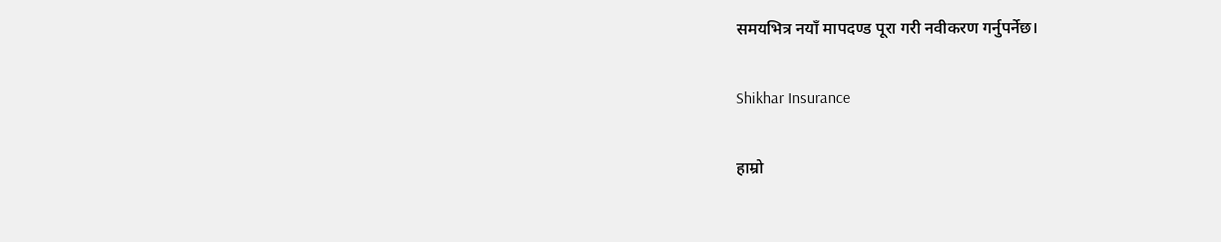समयभित्र नयाँ मापदण्ड पूरा गरी नवीकरण गर्नुपर्नेछ।

Shikhar Insurance

हाम्रो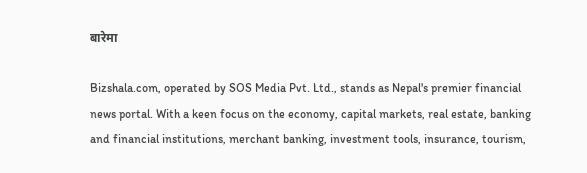बारेमा

Bizshala.com, operated by SOS Media Pvt. Ltd., stands as Nepal's premier financial news portal. With a keen focus on the economy, capital markets, real estate, banking and financial institutions, merchant banking, investment tools, insurance, tourism,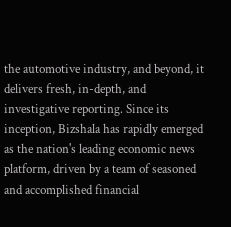the automotive industry, and beyond, it delivers fresh, in-depth, and investigative reporting. Since its inception, Bizshala has rapidly emerged as the nation's leading economic news platform, driven by a team of seasoned and accomplished financial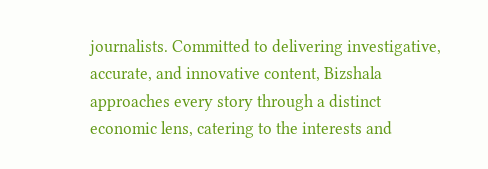journalists. Committed to delivering investigative, accurate, and innovative content, Bizshala approaches every story through a distinct economic lens, catering to the interests and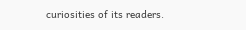curiosities of its readers.